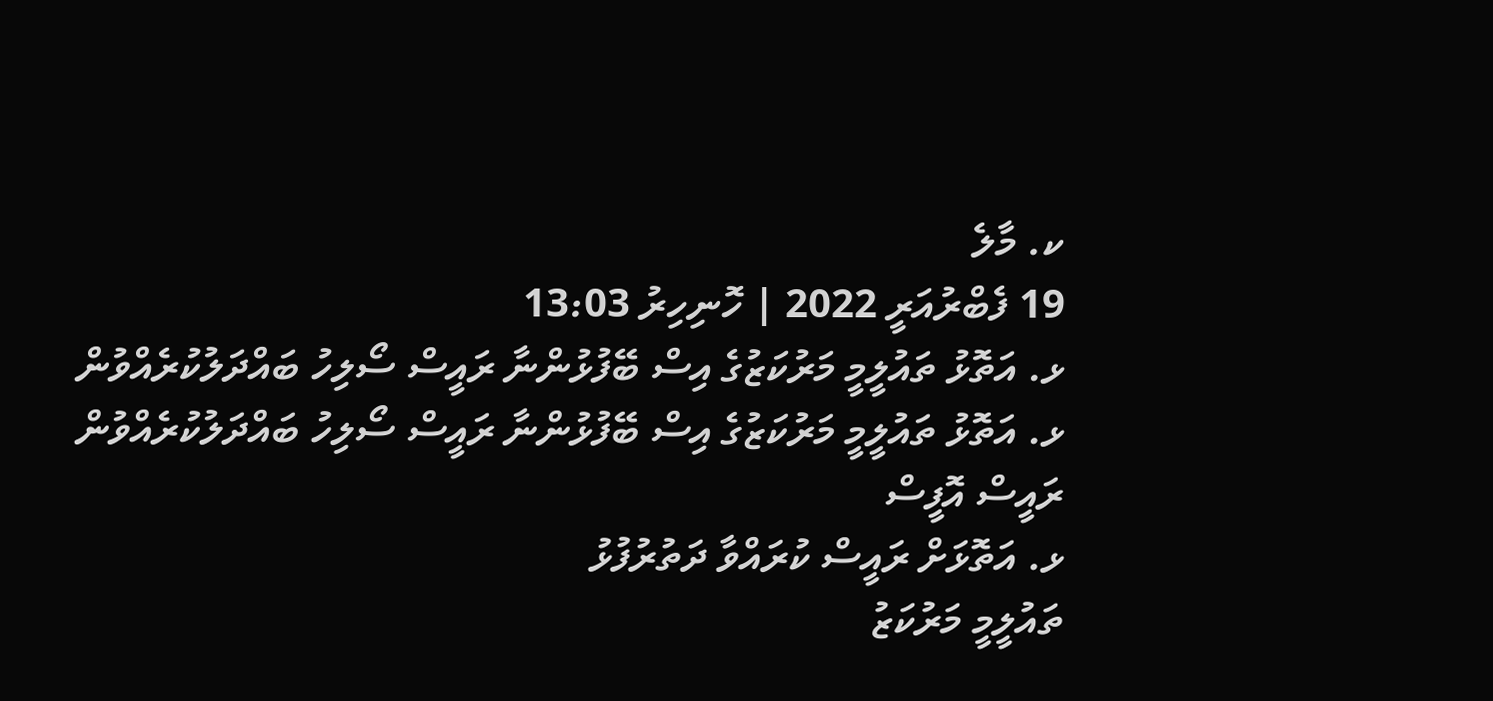ކ. މާލެ
19 ފެބްރުއަރީ 2022 | ހޮނިހިރު 13:03
ޅ. އަތޮޅު ތައުލީމީ މަރުކަޒުގެ އިސް ބޭފުޅުންނާ ރައީސް ސޯލިހު ބައްދަލުކުރެއްވުން
ޅ. އަތޮޅު ތައުލީމީ މަރުކަޒުގެ އިސް ބޭފުޅުންނާ ރައީސް ސޯލިހު ބައްދަލުކުރެއްވުން
ރައީސް އޮފީސް
ޅ. އަތޮޅަށް ރައީސް ކުރައްވާ ދަތުރުފުޅު
ތައުލީމީ މަރުކަޒު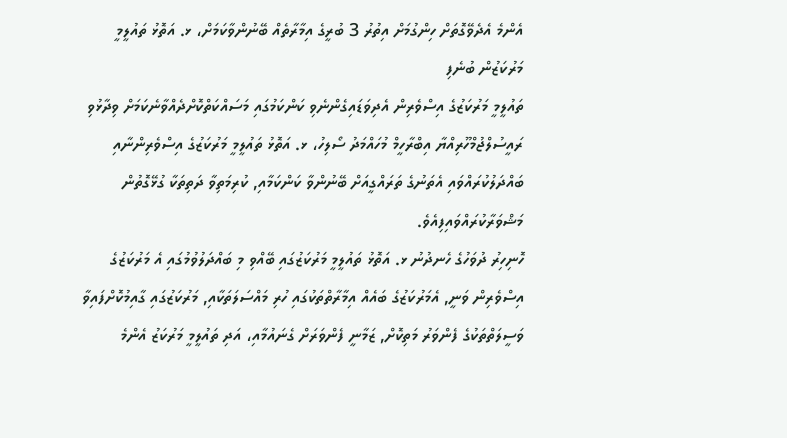އެންމެ އެދެވޭގޮތަށް ހިންގުމަށް އިތުރު 3 ބުރީގެ އިމާރާތެއް ބޭނުންވާކަމަށް، ޅ. އަތޮޅު ތައުލީމީ މަރުކަޒުން ބުނެފި
ތައުލީމީ މަރުކަޒުގެ އިސްވެރިން އެދިވަޑައިގެންނެވި ކަންކަމުގައި މަސައްކަތްކޮށްދެއްވާނެކަމަށް ވިދާޅުވި
ރައީސުލްޖުމްހޫރިއްޔާ އިބްރާހީމް މުހައްމަދު ސޯލިހު، ޅ. އަތޮޅު ތައުލީމީ މަރުކަޒުގެ އިސްވެރިންނާއި ބައްދަލުކުރައްވައި އެތަނުގެ ތަރައްގީއަށް ބޭނުންވާ ކަންކަމާއި, ކުރިމަތިވާ ދަތިތަކާ ގުޅޭގޮތުން މަޝްވަރާކުރައްވައިފިއެވެ.
ހޮނިހިރު ދުވަހުގެ ހެނދުނު ޅ. އަތޮޅު ތައުލީމީ މަރުކަޒުގައި ބޭއްވި މި ބައްދަލުވުމުގައި އެ މަރުކަޒުގެ އިސްވެރިން ވަނީ, އެމަރުކަޒުގެ ބައެއް އިމާރާތްތަކުގައި ހުރި މައްސަލަތަކާއި, މަރުކަޒުގައި ގާއިމުކޮށްފައިވާ ވަސީލަތްތަކުގެ ފެންވަރު މަތިކޮށް, ޒަމާނީ ފެންވަރަށް ގެނައުމާއި، އަދި ތައުލީމީ މަރުކަޒު އެންމެ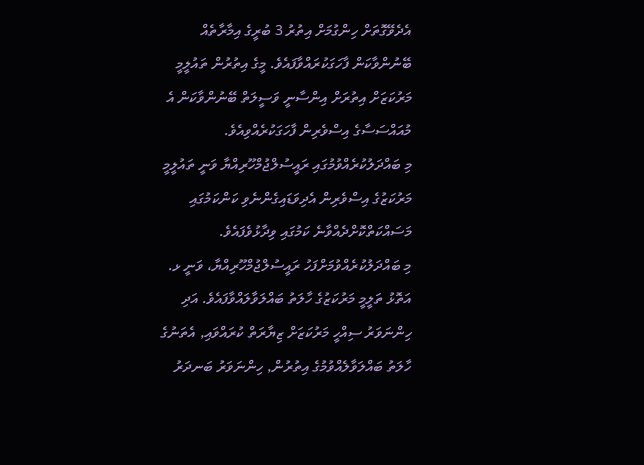އެދެވޭގޮތަށް ހިންގުމަށް އިތުރު 3 ބުރީގެ އިމާރާތެއް ބޭނުންވާކަން ފާހަގަކުރައްވާފައެވެ. މީގެ އިތުރުން ތައުލީމީ މަރުކަޒަށް އިތުރަށް އިންސާނީ ވަސީލަތް ބޭނުންވާކަން އެ މުއައްސަސާގެ އިސްވެރިން ފާހަގަކުރެއްވިއެވެ.
މި ބައްދަލުކުރެއްވުމުގައި ރައީސުލްޖުމްހޫރިއްޔާ ވަނީ ތައުލީމީ މަރުކަޒުގެ އިސްވެރިން އެދިވަޑައިގެންނެވި ކަންކަމުގައި މަސައްކަތްކޮށްދެއްވާނެ ކަމުގައި ވިދާޅުވެފައެވެ.
މި ބައްދަލުކުރެއްވުމަށްފަހު ރައީސުލްޖުމްހޫރިއްޔާ، ވަނީ ޅ. އަތޮޅު ތަލީމީ މަރުކަޒުގެ ހާލަތު ބައްލަވާލައްވާފައެވެ. އަދި ހިންނަވަރު ސިއްހީ މަރުކަޒަށް ޒިޔާރަތް ކުރައްވައި, އެތަނުގެ ހާލަތު ބައްލަވާލެއްވުމުގެ އިތުރުން, ހިންނަވަރު ބަނދަރު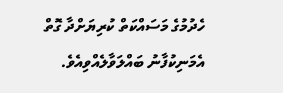ހެދުމުގެ މަސައްކަތް ކުރިޔަށްދާ ގޮތް އެމަނިކުފާނު ބައްލަވާލެއްވިއެވެ.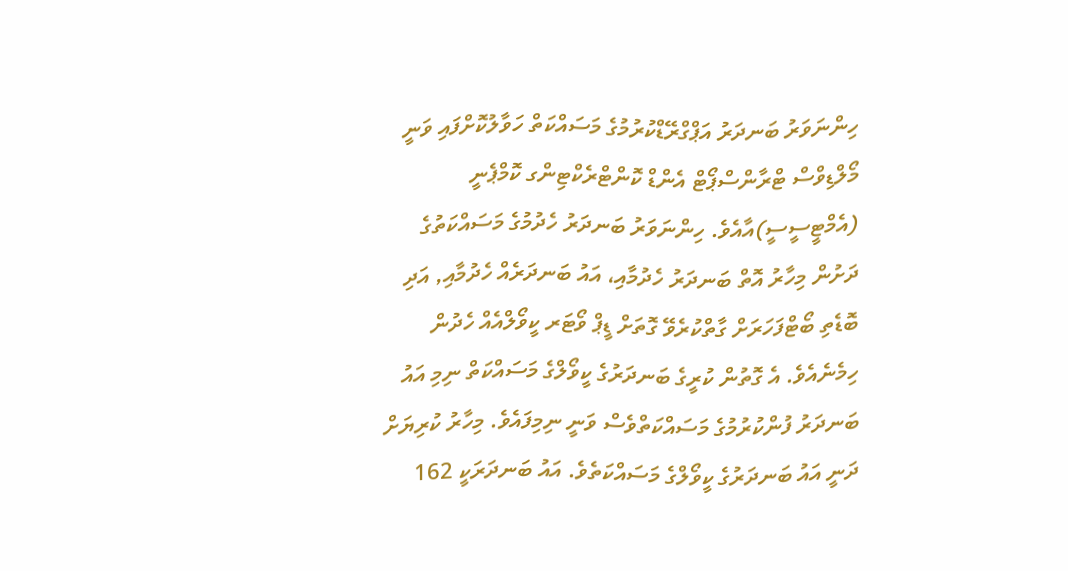ހިންނަވަރު ބަނދަރު އަޕްގްރޭޑްކުރުމުގެ މަސައްކަތް ހަވާލުކޮށްފައި ވަނީ މޯލްޑިވްސް ޓްރާންސްޕޯޓް އެންޑް ކޮންޓްރެކްޓިންގ ކޮމްޕެނީ (އެމްޓީސީސީ)އާއެވެ. ހިންނަވަރު ބަނދަރު ހެދުމުގެ މަސައްކަތުގެ ދަށުން މިހާރު އޮތް ބަނދަރު ހެދުމާއި، އައު ބަނދަރެއް ހެދުމާއި, އަދި ބޮޑެތި ބޯޓްފަހަރަށް ގާތްކުރެވޭ ގޮތަށް ޑީޕް ވޯޓަރ ކީވޯލްއެއް ހެދުން ހިމެނެއެވެ. އެ ގޮތުން ކުރީގެ ބަނދަރުގެ ކީވޯލްގެ މަސައްކަތް ނިމި އައު ބަނދަރު ފުންކުރުމުގެ މަސައްކަތްވެސް ވަނީ ނިމިފައެވެ. މިހާރު ކުރިޔަށް ދަނީ އައު ބަނދަރުގެ ކީވޯލްގެ މަސައްކަތެވެ. އައު ބަނދަރަކީ 162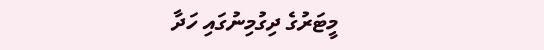މީޓަރުގެ ދިގުމިނުގައި ހަދާ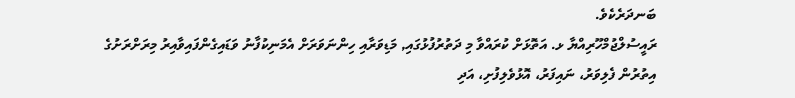ބަނދަރެކެވެ.
ރައީސުލްޖުމްހޫރިއްޔާ ޅ. އަތޮޅަށް ކުރައްވާ މި ދަތުރުފުޅުގައި, މަޑިވަރާއި ހިންނަވަރަށް އެމަނިކުފާނު ވަޑައިގެންފައިވާއިރު މިރަށްރަށުގެ އިތުރުން ފެލިވަރު، ނައިފަރު، އޮޅުވެލިފުށި، އަދި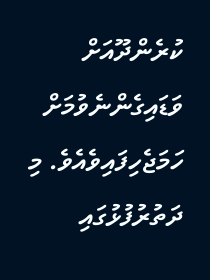ކުރެންދޫއަށް ވަޑައިގެންނެވުމަށް ހަމަޖެހިފައިވެއެވެ. މި ދަތުރުފުޅުގައި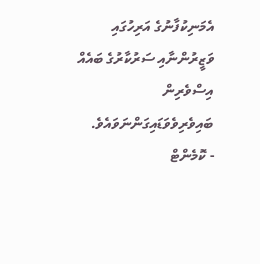އެމަނިކުފާނުގެ އަރިހުގައި ވަޒީރުންނާއި ސަރުކާރުގެ ބައެއް އިސްވެރިން ބައިވެރިވެވަޑައިގަންނަވައެވެ.
- ކޮމެންޓް